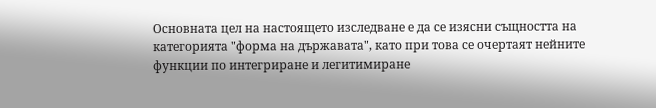Основната цел на настоящето изследване е да се изясни същността на категорията "форма на държавата", като при това се очертаят нейните функции по интегриране и легитимиране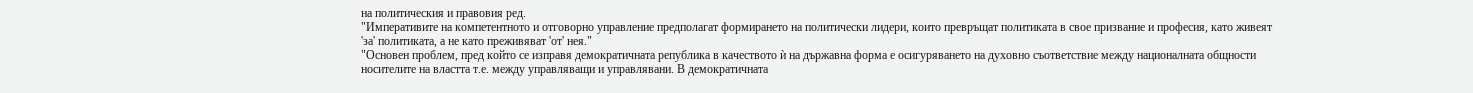на политическия и правовия ред.
"Императивите на компетентното и отговорно управление предполагат формирането на политически лидери, които превръщат политиката в свое призвание и професия, като живеят 'за' политиката, а не като преживяват 'от' нея."
"Основен проблем, пред който се изправя демократичната република в качеството ѝ на държавна форма е осигуряването на духовно съответствие между националната общности носителите на властта т.е. между управляващи и управлявани. В демократичната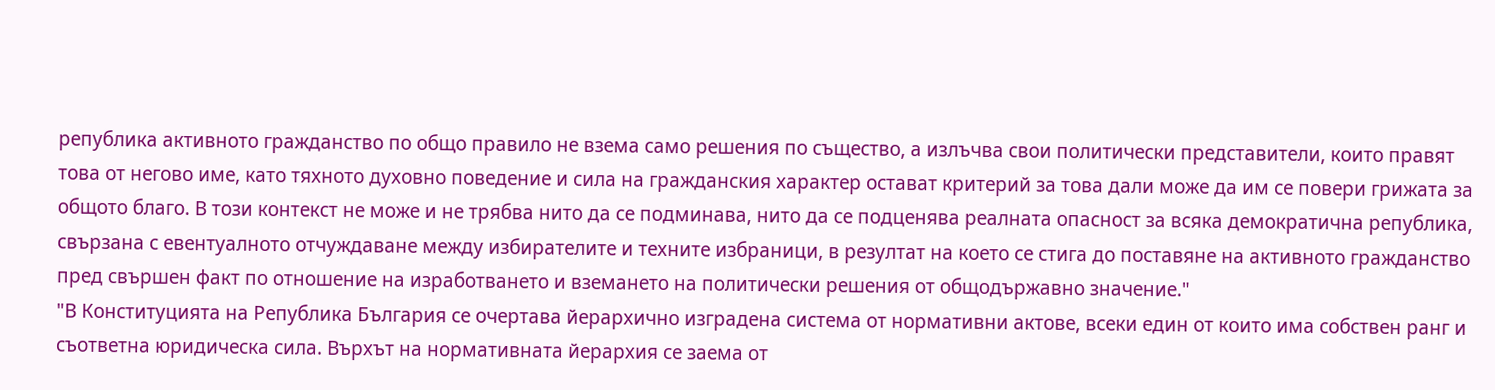република активното гражданство по общо правило не взема само решения по същество, а излъчва свои политически представители, които правят това от негово име, като тяхното духовно поведение и сила на гражданския характер остават критерий за това дали може да им се повери грижата за общото благо. В този контекст не може и не трябва нито да се подминава, нито да се подценява реалната опасност за всяка демократична република, свързана с евентуалното отчуждаване между избирателите и техните избраници, в резултат на което се стига до поставяне на активното гражданство пред свършен факт по отношение на изработването и вземането на политически решения от общодържавно значение."
"В Конституцията на Република България се очертава йерархично изградена система от нормативни актове, всеки един от които има собствен ранг и съответна юридическа сила. Върхът на нормативната йерархия се заема от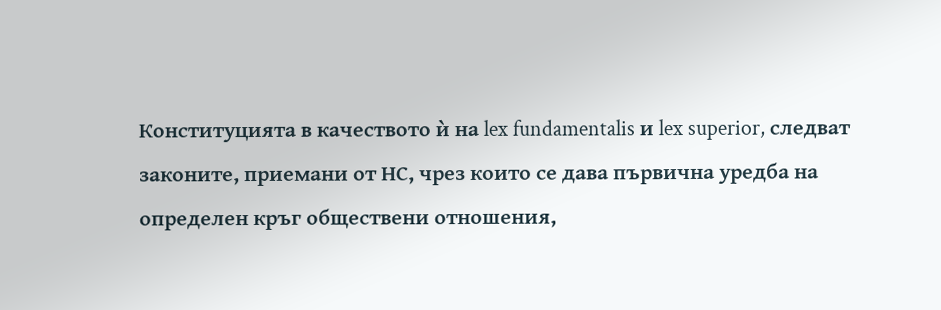Конституцията в качеството ѝ на lex fundamentalis и lex superior, следват законите, приемани от НС, чрез които се дава първична уредба на определен кръг обществени отношения,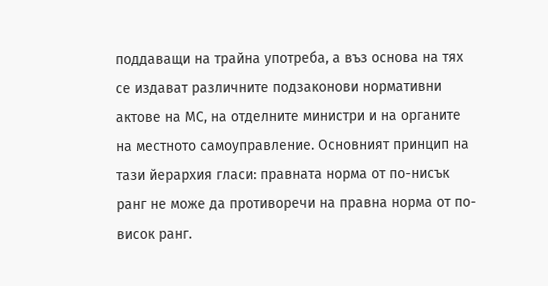поддаващи на трайна употреба, а въз основа на тях се издават различните подзаконови нормативни актове на МС, на отделните министри и на органите на местното самоуправление. Основният принцип на тази йерархия гласи: правната норма от по-нисък ранг не може да противоречи на правна норма от по-висок ранг.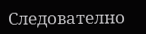Следователно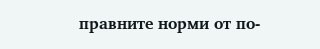правните норми от по-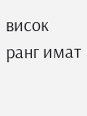висок ранг имат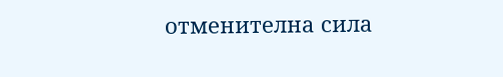отменителна сила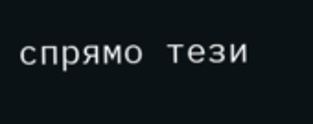спрямо тези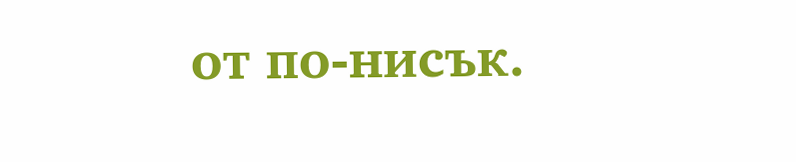от по-нисък.